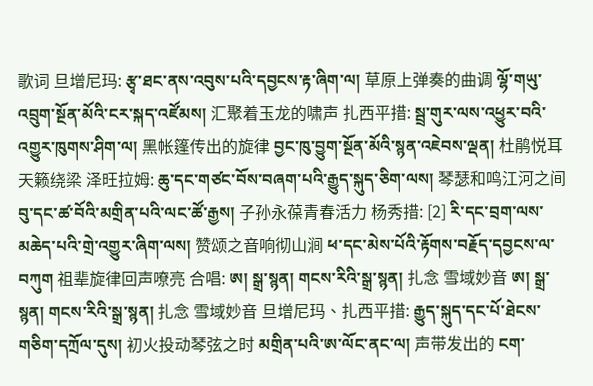歌词 旦增尼玛: རྩྭ་ཐང་ནས་འབུས་པའི་དབྱངས་རྟ་ཞིག་ལ། 草原上弹奏的曲调 ལྷོ་གཡུ་འབྲུག་སྔོན་མོའི་ངར་སྐད་འཛོམས། 汇聚着玉龙的啸声 扎西平措: སྦྲ་གུར་ལས་འཕྱུར་བའི་འགྱུར་ཁུགས་ཤིག་ལ། 黑帐篷传出的旋律 བྱང་ཁུ་བྱུག་སྔོན་མོའི་སྙན་འཇེབས་ལྡན། 杜鹃悦耳天籁绕梁 泽旺拉姆: ཆུ་དང་གཙང་བོས་བཞག་པའི་རྒྱུད་སྐུད་ཅིག་ལས། 琴瑟和鸣江河之间 བུ་དང་ཚ་བོའི་མགྲིན་པའི་ལང་ཚོ་རྒྱས། 子孙永葆青春活力 杨秀措: [2] རི་དང་བྲག་ལས་མཆེད་པའི་གྲེ་འགྱུར་ཞིག་ལས། 赞颂之音响彻山涧 ཕ་དང་མེས་པོའི་རྟོགས་བརྗོད་དབྱངས་ལ་བཀུག 祖辈旋律回声嘹亮 合唱: ཨ། སྒྲ་སྙན། གངས་རིའི་སྒྲ་སྙན། 扎念 雪域妙音 ཨ། སྒྲ་སྙན། གངས་རིའི་སྒྲ་སྙན། 扎念 雪域妙音 旦增尼玛、扎西平措: རྒྱུད་སྐུད་དང་པོ་ཐེངས་གཅིག་དཀྲོལ་དུས། 初火投动琴弦之时 མགྲིན་པའི་ཨ་ལོང་ནང་ལ། 声带发出的 ངག་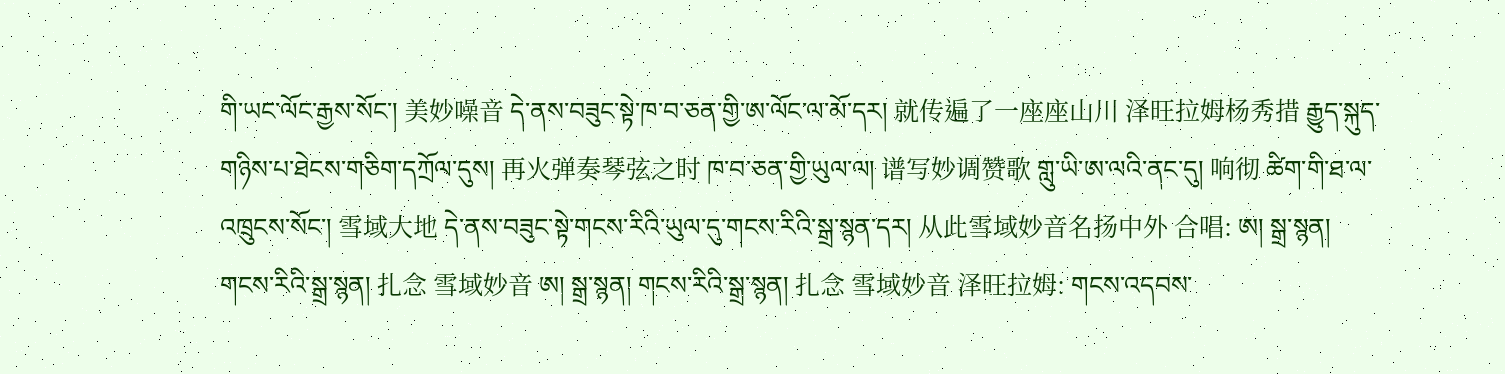གི་ཡང་ལོང་རྒྱས་སོང་། 美妙噪音 དེ་ནས་བཟུང་སྟེ་ཁ་བ་ཅན་གྱི་ཨ་ལོང་ལ་མོ་དར། 就传遍了一座座山川 泽旺拉姆杨秀措 རྒྱུད་སྐུད་གཉིས་པ་ཐེངས་གཅིག་དཀྲོལ་དུས། 再火弹奏琴弦之时 ཁ་བ་ཅན་གྱི་ཡུལ་ལ། 谱写妙调赞歌 གླུ་ཡི་ཨ་ལའི་ནང་དུ། 响彻 ཚིག་གི་ཐ་ལ་འཁྲུངས་སོང་། 雪域大地 དེ་ནས་བཟུང་སྟེ་གངས་རིའི་ཡུལ་དུ་གངས་རིའི་སྒྲ་སྙན་དར། 从此雪域妙音名扬中外 合唱: ཨ། སྒྲ་སྙན། གངས་རིའི་སྒྲ་སྙན། 扎念 雪域妙音 ཨ། སྒྲ་སྙན། གངས་རིའི་སྒྲ་སྙན། 扎念 雪域妙音 泽旺拉姆: གངས་འདབས་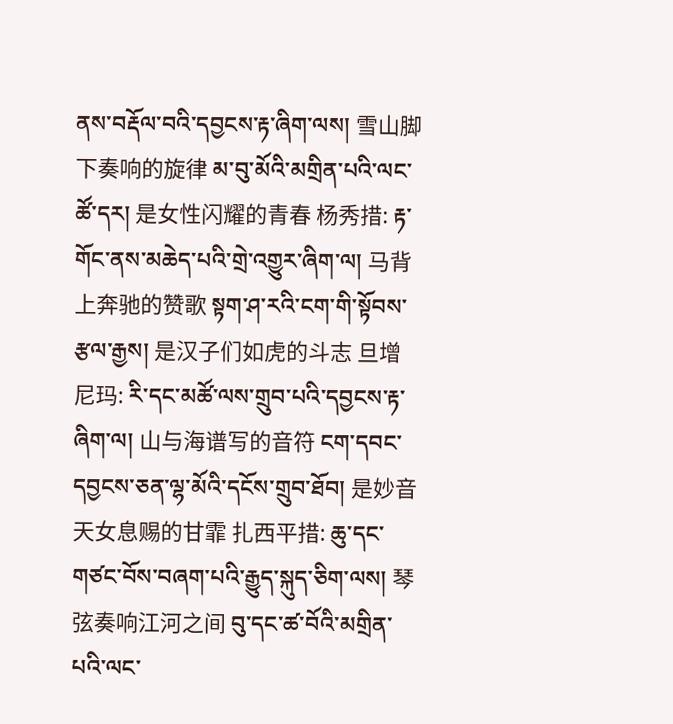ནས་བརྡོལ་བའི་དབྱངས་རྟ་ཞིག་ལས། 雪山脚下奏响的旋律 མ་བུ་མོའི་མགྲིན་པའི་ལང་ཚོ་དར། 是女性闪耀的青春 杨秀措: རྟ་གོང་ནས་མཆེད་པའི་གྲེ་འགྱུར་ཞིག་ལ། 马背上奔驰的赞歌 སྟག་ཤ་རའི་ངག་གི་སྟོབས་རྩལ་རྒྱས། 是汉子们如虎的斗志 旦增尼玛: རི་དང་མཚོ་ལས་གྲུབ་པའི་དབྱངས་རྟ་ཞིག་ལ། 山与海谱写的音符 ངག་དབང་དབྱངས་ཅན་ལྷ་མོའི་དངོས་གྲུབ་ཐོབ། 是妙音天女息赐的甘霏 扎西平措: ཆུ་དང་གཙང་བོས་བཞག་པའི་རྒྱུད་སྐུད་ཅིག་ལས། 琴弦奏响江河之间 བུ་དང་ཚ་བོའི་མགྲིན་པའི་ལང་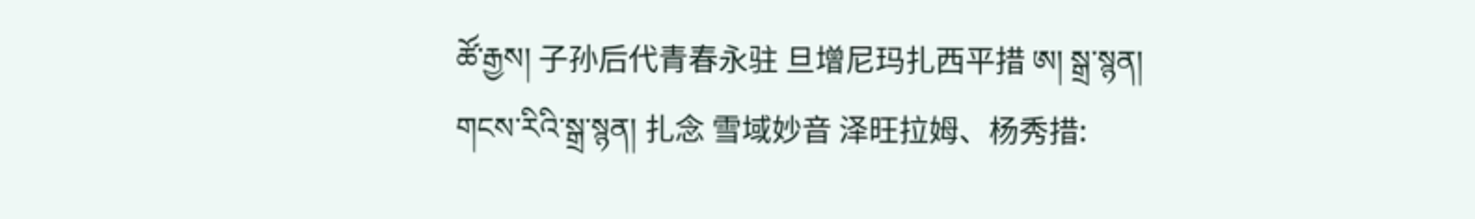ཚོ་རྒྱས། 子孙后代青春永驻 旦增尼玛扎西平措 ཨ། སྒྲ་སྙན། གངས་རིའི་སྒྲ་སྙན། 扎念 雪域妙音 泽旺拉姆、杨秀措: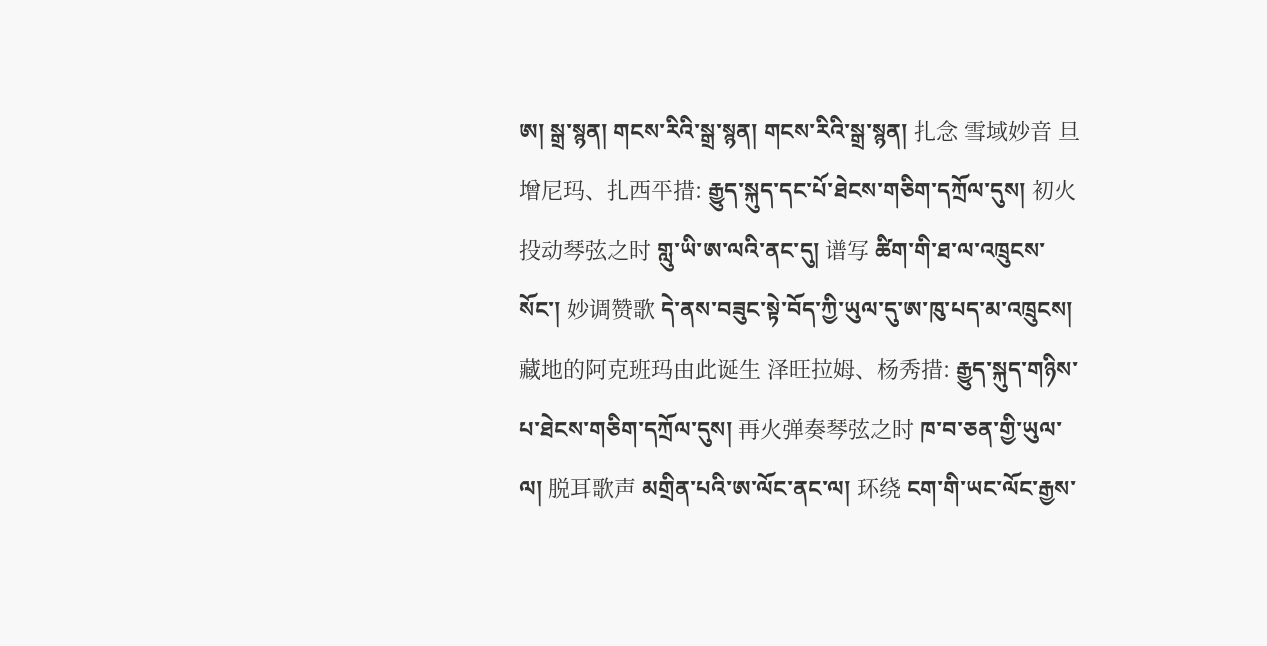ཨ། སྒྲ་སྙན། གངས་རིའི་སྒྲ་སྙན། གངས་རིའི་སྒྲ་སྙན། 扎念 雪域妙音 旦增尼玛、扎西平措: རྒྱུད་སྐུད་དང་པོ་ཐེངས་གཅིག་དཀྲོལ་དུས། 初火投动琴弦之时 གླུ་ཡི་ཨ་ལའི་ནང་དུ། 谱写 ཚིག་གི་ཐ་ལ་འཁྲུངས་སོང་། 妙调赞歌 དེ་ནས་བཟུང་སྟེ་བོད་ཀྱི་ཡུལ་དུ་ཨ་ཁུ་པད་མ་འཁྲུངས། 藏地的阿克班玛由此诞生 泽旺拉姆、杨秀措: རྒྱུད་སྐུད་གཉིས་པ་ཐེངས་གཅིག་དཀྲོལ་དུས། 再火弹奏琴弦之时 ཁ་བ་ཅན་གྱི་ཡུལ་ལ། 脱耳歌声 མགྲིན་པའི་ཨ་ལོང་ནང་ལ། 环绕 ངག་གི་ཡང་ལོང་རྒྱས་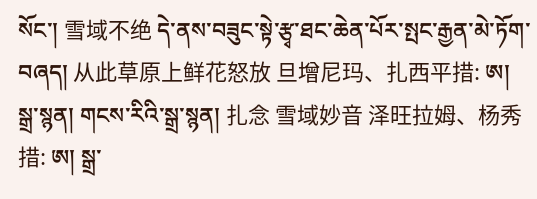སོང་། 雪域不绝 དེ་ནས་བཟུང་སྟེ་རྩྭ་ཐང་ཆེན་པོར་སྤང་རྒྱན་མེ་ཏོག་བཞད། 从此草原上鲜花怒放 旦增尼玛、扎西平措: ཨ། སྒྲ་སྙན། གངས་རིའི་སྒྲ་སྙན། 扎念 雪域妙音 泽旺拉姆、杨秀措: ཨ། སྒྲ་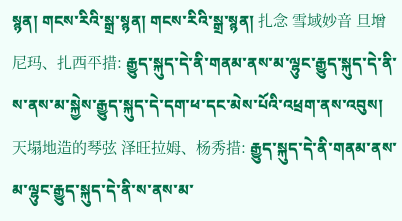སྙན། གངས་རིའི་སྒྲ་སྙན། གངས་རིའི་སྒྲ་སྙན། 扎念 雪域妙音 旦增尼玛、扎西平措: རྒྱུད་སྐུད་དེ་ནི་གནམ་ནས་མ་ལྷུང་རྒྱུད་སྐུད་དེ་ནི་ས་ནས་མ་སྐྱེས་རྒྱུད་སྐུད་དེ་དག་ཕ་དང་མེས་པོའི་འཕྲག་ནས་འབུས། 天塌地造的琴弦 泽旺拉姆、杨秀措: རྒྱུད་སྐུད་དེ་ནི་གནམ་ནས་མ་ལྷུང་རྒྱུད་སྐུད་དེ་ནི་ས་ནས་མ་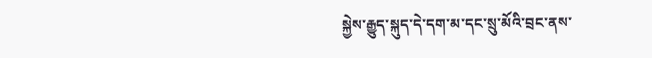སྐྱེས་རྒྱུད་སྐུད་དེ་དག་མ་དང་སྲུ་མོའི་བྲང་ནས་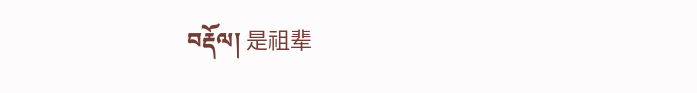བརྡོལ། 是祖辈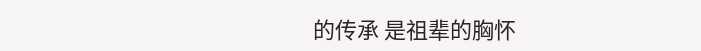的传承 是祖辈的胸怀